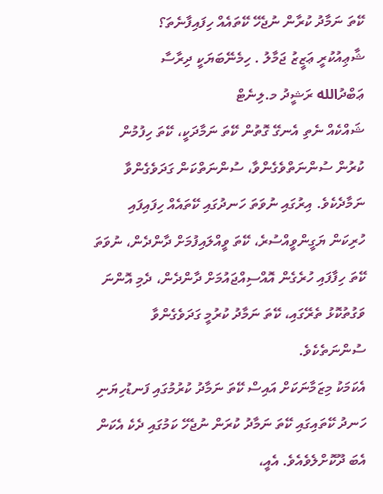ކޭތަ ނަމާދު ކުރާން ނުޖެހޭ ކޭތައެއް ހިފައިފާނެތަ؟
ޝާޢިއުކުރީ ޢަޒީޒު ޖަމާލު . ހިމެނޭބަޔަކީ ދިރާސާ
ޢަބްދުالله ރަޝީދު މ.ލިނެޓް
ޝައްކެއް ނެތި އެނގޭ ގޮތުން ކޭތަ ނަމާދަކީ، ކޭތަ ހިފުމުން ކުރުން ސުންނަތްވެގެންވާ، ސުންނަތްކަން ގަދަވެގެންވާ ނަމާދެކެވެ. އިރުގައި ނުވަތަ ހަނދުގައި ކޭތައެއް ހިފައިފައި ހުރިކަން ޔަގީންވީއްސުރެ، ކޭތަ ވީއްލައިފުމަށް ދާންދެން، ނުވަތަ ކޭތަ ހިފާފައި ހުރެގެން އޮއްސިއްޖައުމަށް ދާންދެން، ދެމި އޮންނަ ވަގުތުކޮޅު ތެރޭގައި، ކޭތަ ނަމާދު ކުރުމީ ގަދަވެގެންވާ ސުންނަތެކެވެ.
އެކަމަކު މިޒަމާނަކަށް އައިސް ކޭތަ ނަމާދު ކުރުމުގައި ފަނޑުހިޔަނި ހަނދު ކޭތައިގައި ކޭތަ ނަމާދު ކުރަން ނުޖެހޭ ކަމުގައި ދެކެ އެކަން އެބަ ދޫކޮށްލެވެއެވެ. އެއީ،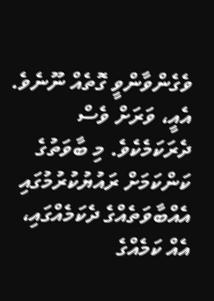ވެގެންވާންވީ ގޮތެއް ނޫނެވެ. އެއީ، ވަރަށް ވެސް ދެރަކަމެކެވެ. މި ބާވަތުގެ ކަންކަމަށް ރައުޔުކުރުމުގައި އެއްބާވަތެއްގެ ދެކަމެއްގައި، އެއް ކަމެއްގެ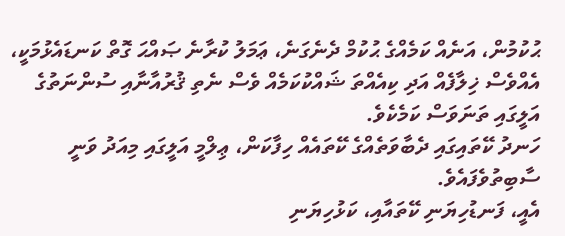ޙުކުމުން، އަނެއް ކަމެއްގެ ޙުކުމް ދެނެގަނެ، ޢަމަލު ކުރާނެ ޞައްޙަ ގޮތް ކަނޑައެޅުމަކީ، އެއްވެސް ޚިލާފެއް އަދި ކިއެއްތަ ޝައްކުކަމެއް ވެސް ނެތި ޤުރުއާނާއި ސުންނަތުގެ އަލީގައި ތަނަވަސް ކަމެކެވެ.
ހަނދު ކޭތައިގައި ދެބާވަތެއްގެ ކޭތައެއް ހިފާކަން، ޢިލްމީ އަލީގައި މިއަދު ވަނީ ސާބިތުވެފައެވެ.
އެއީ، ފަނޑުހިޔަނި ކޭތައާއި، ކަޅުހިޔަނި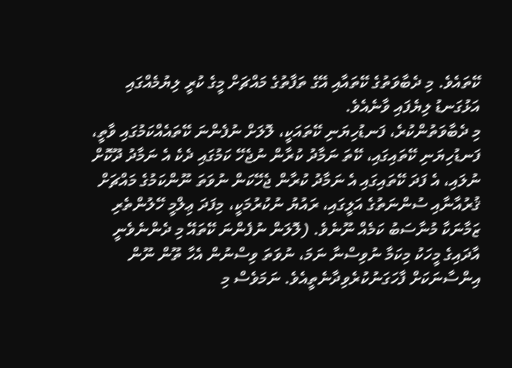ކޭތައެވެ. މި ދެބާވަތުގެ ކޭތައާއި އޭގެ ތަފާތުގެ މައްޗަށް މީގެ ކުރީ ލިޔުމެއްގައި އަޅުގަނޑު ލިޔެފައި ވާނެއެވެ.
މި ދެބާވަތުންކުރެ، ފަނޑުހިޔަނި ކޭތައަކީ، ލޮލަށް ނުފެންނަ ކޭތައެއްކަމުގައި ވާތީ، ފަނޑުހިޔަނި ކޭތައިގައި، ކޭތަ ނަމާދު ކުރާން ނުޖެހޭ ކަމުގައި ދެކެ އެ ނަމާދު ދޫކޮށް ނުލައި، އެ ފަދަ ކޭތައިގައި އެ ނަމާދު ކުރާން ޖެހޭކަން ނުވަތަ ނޫންކަމުގެ މައްޗަށް ޤުރުއާނާއި ސުންނަތުގެ އަލީގައި، ރައުޔު ނުކުރުމަކީ، މިފަދަ ޢިލްމީ ހޭލުންތެރި ޒަމާނަކާ މުނާސަބު ކަމެއް ނޫނެވެ. (ލޮލަން ނުފެންނަ ކޭތައޭ މި ދެންނެވެނީ އާދައިގެ މީހަކު މިކަމާ ނުވިސްނާ ނަމަ، ނުވަތަ ވިސްނުން އެހާ ތޫން ނޫން އިންސާނަކަށް ފާހަގަނުކުރެވިދާނެތީއެވެ. ނަމަވެސް މި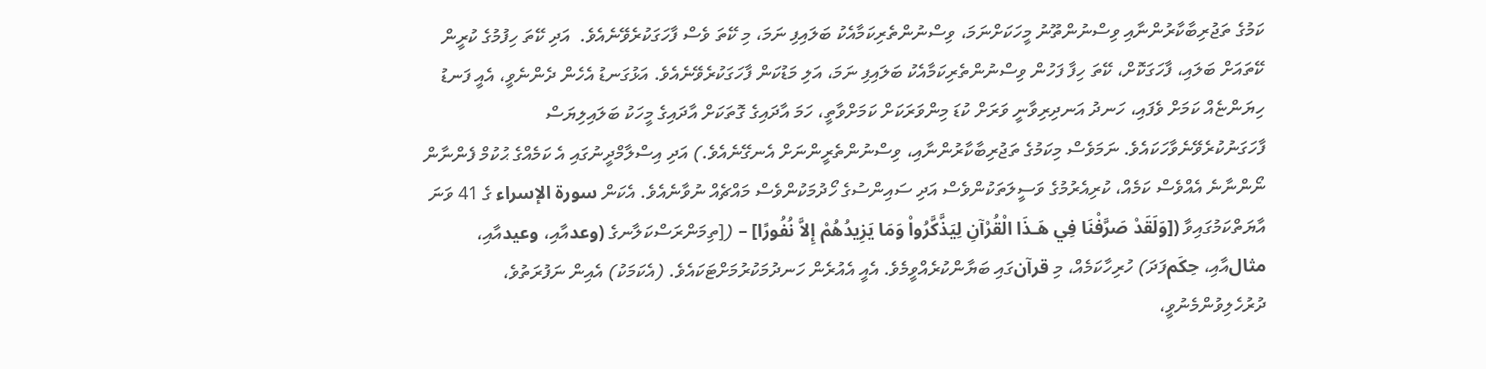ކަމުގެ ތަޖުރިބާކާރުންނާއި ވިސްނުންތޫނު މީހަކަށްނަމަ، ވިސްނުންތެރިކަމާއެކު ބަލައިފި ނަމަ، މި ކޭތަ ވެސް ފާހަގަކުރެވޭނެއެވެ.  އަދި ކޭތަ ހިފުމުގެ ކުރީން ކޭތައަށް ބަލައި، ފާހަގަކޮށް، ކޭތަ ހިފާ ފަހުން ވިސްނުންތެރިކަމާއެކު ބަލައިފި ނަމަ، އަލި މަޑުކަން ފާހަގަކުރެވޭނެއެވެ. އަޅުގަނޑު އެހެން ދެންނެވީ، އެއީ ފަނޑު ހިޔަންޏެއް ކަމަށް ވެފައި، ހަނދު އަނދިރިވާނީ ވަރަށް ކުޑަ މިންވަރަކަށް ކަމަށްވާތީ، ހަމަ އާދައިގެ ގޮތަކަށް އާދައިގެ މީހަކު ބަލައިލިޔަސް ފާހަގަނުކުރެވޭނެވާހަކައެވެ. ނަމަވެސް މިކަމުގެ ތަޖުރިބާކާރުންނާއި، ވިސްނުންތެރީންނަށް އެނގޭނެއެވެ.) އަދި އިސްލާމްދީނުގައި އެ ކަމެއްގެ ޙުކުމް ފެންނާން ނޯންނާނެ އެއްވެސް ކަމެއް، ކުރިއެރުމުގެ ވަސީލަތަކުންވެސް އަދި ސައިންސުގެ ހޯދުމަކުންވެސް މައްޗެއް ނުވާނެއެވެ. އެކަން سورة الإسراء ގެ 41 ވަނަ އާޔަތްކަމުގައިވާ ([وَلَقَدْ صَرَّفْنَا فِي هَـذَا الْقُرْآنِ لِيَذَّكَّرُواْ وَمَا يَزِيدُهُمْ إِلاَّ نُفُورًا] – ([ތިމަންރަސްކަލާނގެ (وعدއާއި، وعيدއާއި، مثالއާއި، حِكَمފަދަ) ހުރިހާކަމެއް، މި قرآنގައި ބަޔާންކުރެއްވީމެވެ. އެއީ އެއުރެން ހަނދުމަކުރުމަށްޓަކައެވެ. (އެކަމަކު) އެއިން ނަފުރަތުވެ، ދުރުހެލިވުންމެނުވީ،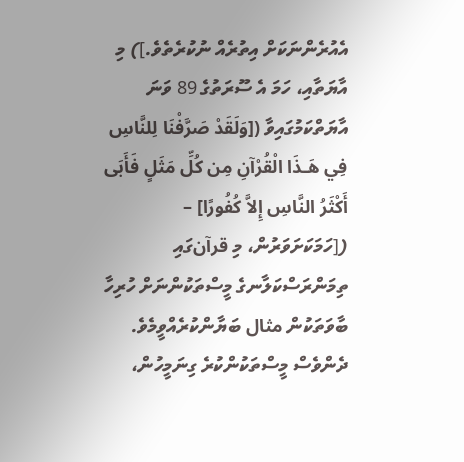އެއުރެންނަކަށް އިތުރެއް ނުކުރެތެވެ.]) މި އާޔަތާއި، ހަމަ އެ ސޫރަތުގެ 89 ވަނަ އާޔަތްކަމުގައިވާ ([وَلَقَدْ صَرَّفْنَا لِلنَّاسِ فِي هَـذَا الْقُرْآنِ مِن كُلِّ مَثَلٍ فَأَبَى أَكْثَرُ النَّاسِ إِلاَّ كُفُورًا] – ([ހަމަކަށަވަރުން، މި قرآنގައި ތިމަންރަސްކަލާނގެ މީސްތަކުންނަށް ހުރިހާ ބާވަތަކުން مثال ބަޔާންކުރެއްވީމެވެ. ދެންވެސް މީސްތަކުންކުރެ ގިނަމީހުން،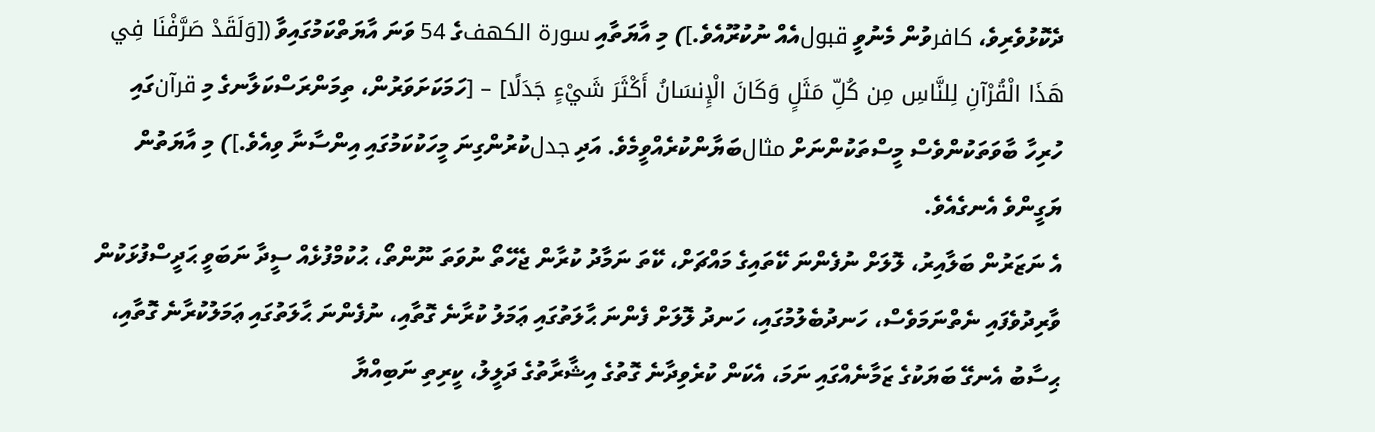ދެކޮޅުވެރިވެ، كافرވުން މެނުވީ قبولއެއް ނުކުރޫއެވެ.]) މި އާޔަތާއި سورة الكهفގެ 54 ވަނަ އާޔަތްކަމުގައިވާ ([وَلَقَدْ صَرَّفْنَا فِي هَذَا الْقُرْآنِ لِلنَّاسِ مِن كُلِّ مَثَلٍ وَكَانَ الْإِنسَانُ أَكْثَرَ شَيْءٍ جَدَلًا] – [ހަމަކަށަވަރުން، ތިމަންރަސްކަލާނގެ މި قرآنގައި ހުރިހާ ބާވަތަކުންވެސް މީސްތަކުންނަށް مثالބަޔާންކުރެއްވީމެވެ. އަދި جدلކުރުންގިނަ މީހަކުކަމުގައި އިންސާނާ ވިއެވެ.]) މި އާޔަތުން ޔަގީންވެ އެނގެއެވެ.
އެ ނަޒަރުން ބަލާއިރު، ލޮލަށް ނުފެންނަ ކޭތައިގެ މައްޗަށް، ކޭތަ ނަމާދު ކުރާން ޖެހޭތޯ ނުވަތަ ނޫންތޯ، ޙުކުމްފުޅެއް ސީދާ ނަބަވީ ޙަދީސްފުޅަކުން ވާރިދުވެފައި ނެތްނަމަވެސް، ހަނދުބެލުމުގައި، ހަނދު ލޮލަށް ފެންނަ ޙާލަތުގައި ޢަމަލު ކުރާނެ ގޮތާއި، ނުފެންނަ ޙާލަތުގައި ޢަމަލުކުރާނެ ގޮތާއި، ޙިސާބު އެނގޭ ބަޔަކުގެ ޒަމާނެއްގައި ނަމަ، އެކަން ކުރެވިދާނެ ގޮތުގެ އިޝާރާތުގެ ދަލީލު، ކީރިތި ނަބިއްޔާ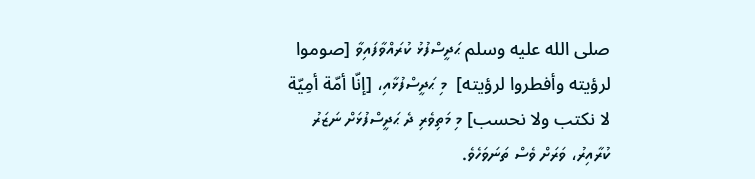صلى الله عليه وسلم ޙަދީސްފުޅު ކުރައްވާފައިވާ [صوموا لرؤيته وأفطروا لرؤيته]  މި ޙަދީސްފުޅާއި، [إنّا أمّة أمِيّة لا نكتب ولا نحسب] މި މަތިވެރި ދެ ޙަދީސްފުޅަށް ނަޒަރު ކުރާއިރު، ވަރަށް ވެސް ތަނަވަހެވެ.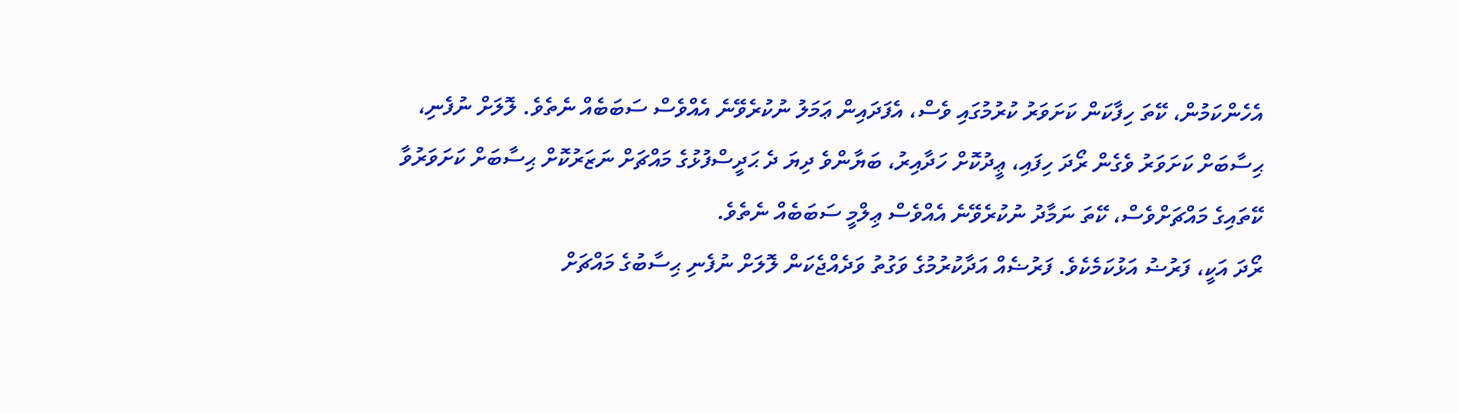އެހެންކަމުން، ކޭތަ ހިފާކަން ކަށަވަރު ކުރުމުގައި ވެސް، އެފަދައިން ޢަމަލު ނުކުރެވޭނެ އެއްވެސް ސަބަބެއް ނެތެވެ. ލޮލަށް ނުފެނި، ޙިސާބަށް ކަށަވަރު ވެގެން ރޯދަ ހިފައި، ޢީދުކޮށް ހަދާއިރު، ބަޔާންވެ ދިޔަ ދެ ޙަދީސްފުޅުގެ މައްޗަށް ނަޒަރުކޮށް ޙިސާބަށް ކަށަވަރުވާ ކޭތައިގެ މައްޗަށްވެސް، ކޭތަ ނަމާދު ނުކުރެވޭނެ އެއްވެސް ޢިލްމީ ސަބަބެއް ނެތެވެ.
ރޯދަ އަކީ، ފަރުޟު އަޅުކަމެކެވެ. ފަރުޟެއް އަދާކުރުމުގެ ވަގުތު ވަދެއްޖެކަން ލޮލަށް ނުފެނި ޙިސާބުގެ މައްޗަށް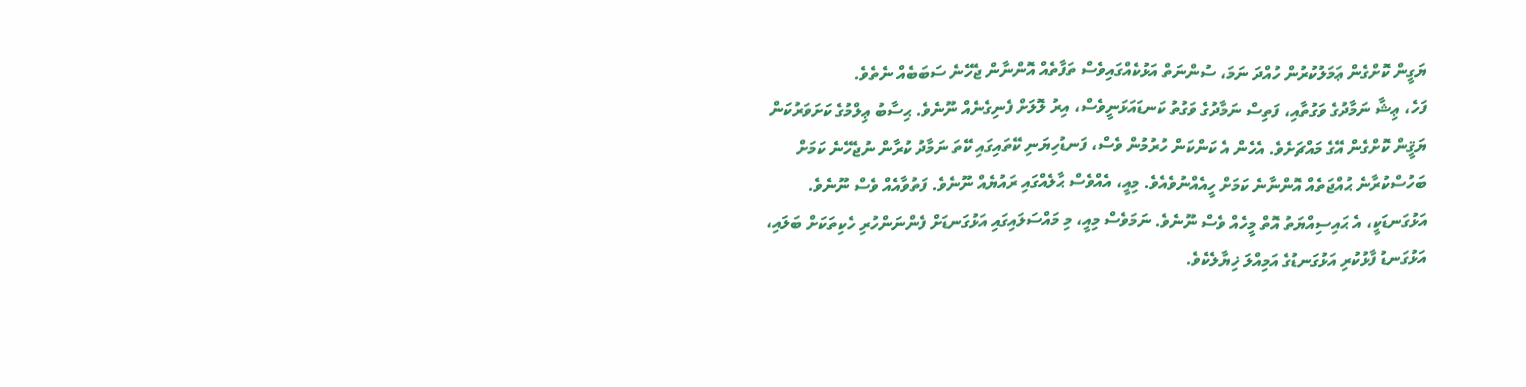ޔަގީން ކޮށްގެން ޢަމަލުކުރުން ހުއްދަ ނަމަ، ސުންނަތް އަޅުކެއްގައިވެސް ތަފާތެއް އޮންނާން ޖެހޭނެ ސަބަބެއް ނެތެވެ.
ފަހެ، ޢިޝާ ނަމާދުގެ ވަގުތާއި، ފަތިސް ނަމާދުގެ ވަގުތު ކަނޑައަޅަނީވެސް، އިރު ލޮލަށް ފެނިގެނެއް ނޫނެވެ. ޙިސާބު ޢިލްމުގެ ކަށަވަރުކަން ޔަޤީން ކޮށްގެން އޭގެ މައްޗަށެވެ. އެހެން އެ ކަންކަން ހުރުމުން ވެސް، ފަނޑުހިޔަނި ކޭތައިގައި ކޭތަ ނަމާދު ކުރާން ނުޖެހޭނެ ކަމަށް ބަހުސްކުރާނެ ޙުއްޖަތެއް އޮންނާނެ ކަމަށް ހީއެއްނުވެއެވެ. މިއީ، އެއްވެސް ޙާލެއްގައި ރައުޔެއް ނޫނެވެ. ފަތުވާއެއް ވެސް ނޫނެވެ. އަޅުގަނޑަކީ، އެ ޙައިސިއްޔަތު އޮތް މީހެއް ވެސް ނޫނެވެ. ނަމަވެސް މިއީ، މި މައްސަލައިގައި އަޅުގަނޑަށް ފެންނަންހުރި ހެކިތަކަށް ބަލައި، އަޅުގަނޑު ފާޅުކުރި އަޅުގަނޑުގެ އަމިއްލަ ޚިޔާލެކެވެ.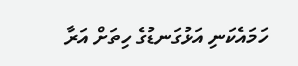ހަމައެކަނި އަޅުގަނޑުގެ ހިތަށް އަރާ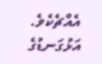އެއްޗެކެވެ. އަޅުގަނޑުގެ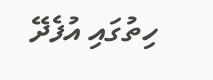ހިތުގައި އުފެދޭ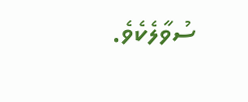ސުވާލެކެވެ.